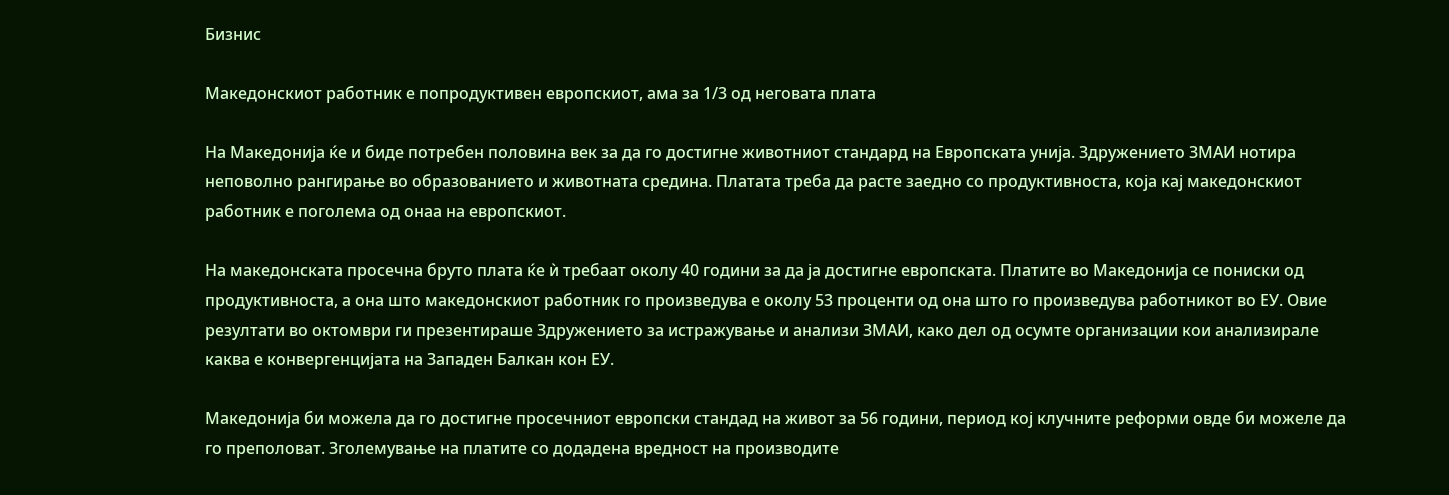Бизнис

Македонскиот работник е попродуктивен европскиот, ама за 1/3 од неговата плата

На Македонија ќе и биде потребен половина век за да го достигне животниот стандард на Европската унија. Здружението ЗМАИ нотира неповолно рангирање во образованието и животната средина. Платата треба да расте заедно со продуктивноста, која кај македонскиот работник е поголема од онаа на европскиот.

На македонската просечна бруто плата ќе ѝ требаат околу 40 години за да ја достигне европската. Платите во Македонија се пониски од продуктивноста, а она што македонскиот работник го произведува е околу 53 проценти од она што го произведува работникот во ЕУ. Овие резултати во октомври ги презентираше Здружението за истражување и анализи ЗМАИ, како дел од осумте организации кои анализирале каква е конвергенцијата на Западен Балкан кон ЕУ.

Македонија би можела да го достигне просечниот европски стандад на живот за 56 години, период кој клучните реформи овде би можеле да го преполоват. Зголемување на платите со додадена вредност на производите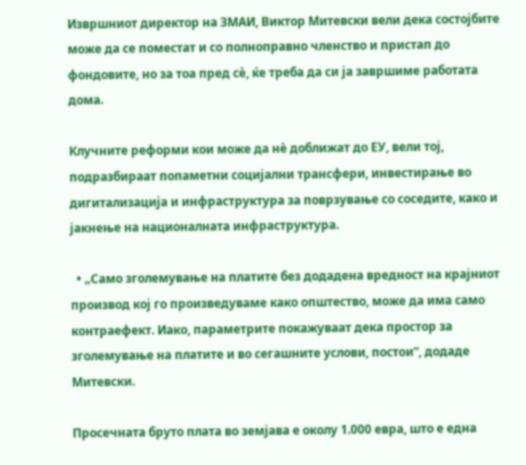Извршниот директор на ЗМАИ, Виктор Митевски вели дека состојбите може да се поместат и со полноправно членство и пристап до фондовите, но за тоа пред сѐ, ќе треба да си ја завршиме работата дома.

Клучните реформи кои може да нѐ доближат до ЕУ, вели тој, подразбираат попаметни социјални трансфери, инвестирање во дигитализација и инфраструктура за поврзување со соседите, како и јакнење на националната инфраструктура.

  • „Само зголемување на платите без додадена вредност на крајниот производ кој го произведуваме како општество, може да има само контраефект. Иако, параметрите покажуваат дека простор за зголемување на платите и во сегашните услови, постои“, додаде Митевски.

Просечната бруто плата во земјава е околу 1.000 евра, што е една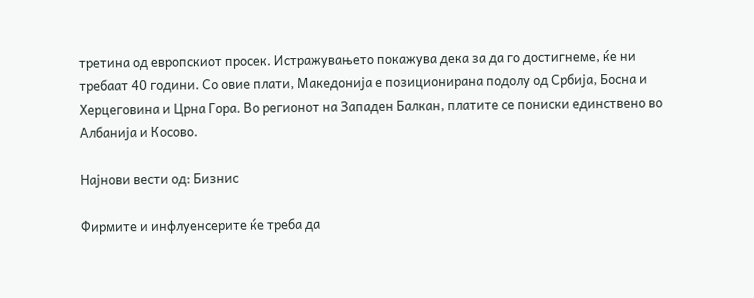третина од европскиот просек. Истражувањето покажува дека за да го достигнеме, ќе ни требаат 40 години. Со овие плати, Македонија е позиционирана подолу од Србија, Босна и Херцеговина и Црна Гора. Во регионот на Западен Балкан, платите се пониски единствено во Албанија и Косово.

Најнови вести од: Бизнис

Фирмите и инфлуенсерите ќе треба да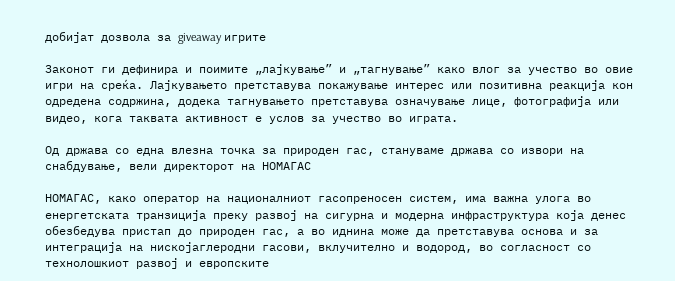добијат дозвола за giveaway игрите

Законот ги дефинира и поимите „лајкување” и „тагнување” како влог за учество во овие игри на среќа. Лајкувањето претставува покажување интерес или позитивна реакција кон одредена содржина, додека тагнувањето претставува означување лице, фотографија или видео, кога таквата активност е услов за учество во играта.

Од држава со една влезна точка за природен гас, стануваме држава со извори на снабдување, вели директорот на НОМАГАС

НОМАГАС, како оператор на националниот гасопреносен систем, има важна улога во енергетската транзиција преку развој на сигурна и модерна инфраструктура која денес обезбедува пристап до природен гас, а во иднина може да претставува основа и за интеграција на нискојаглеродни гасови, вклучително и водород, во согласност со технолошкиот развој и европските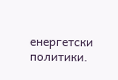енергетски политики.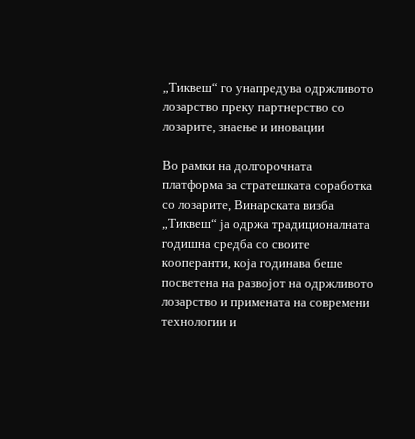„Тиквеш“ го унапредува одржливото лозарство преку партнерство со лозарите, знаење и иновации

Во рамки на долгорочната платформа за стратешката соработка со лозарите, Винарската визба „Тиквеш“ ја одржа традиционалната годишна средба со своите кооперанти, која годинава беше посветена на развојот на одржливото лозарство и примената на современи технологии и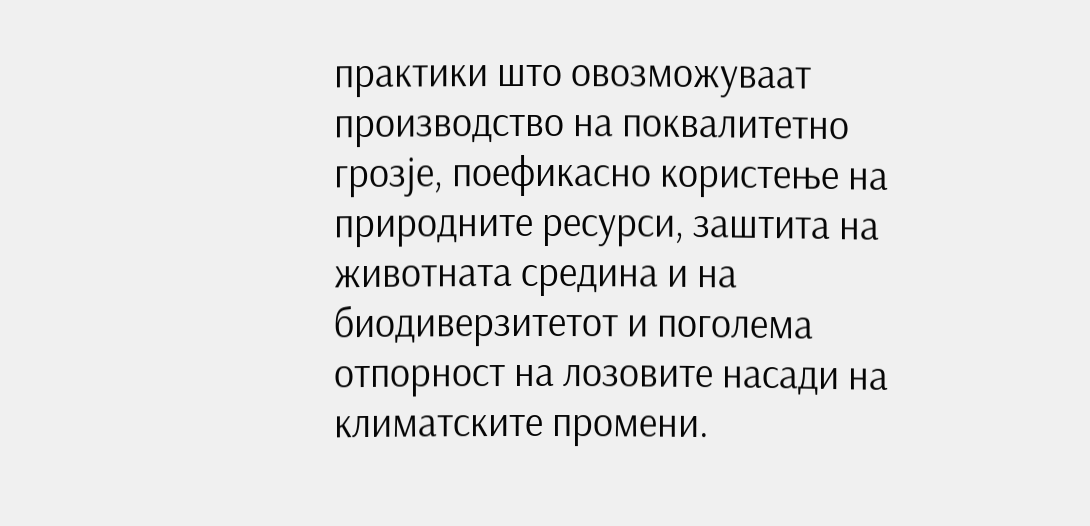практики што овозможуваат производство на поквалитетно грозје, поефикасно користење на природните ресурси, заштита на животната средина и на биодиверзитетот и поголема отпорност на лозовите насади на климатските промени.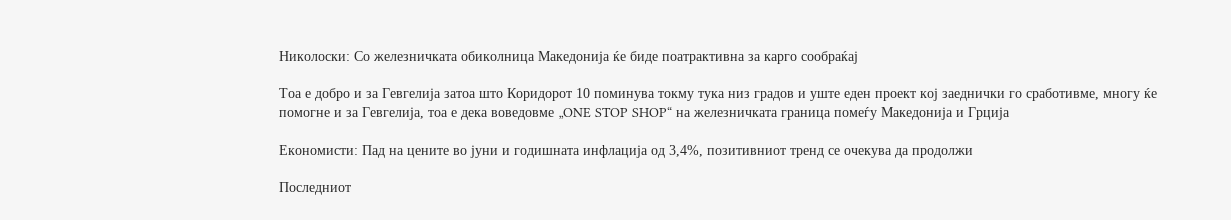Николоски: Со железничката обиколница Македонија ќе биде поатрактивна за карго сообраќај

Тоа е добро и за Гевгелија затоа што Коридорот 10 поминува токму тука низ градов и уште еден проект кој заеднички го сработивме, многу ќе помогне и за Гевгелија, тоа е дека воведовме „ONE STOP SHOP“ на железничката граница помеѓу Македонија и Грција

Економисти: Пад на цените во јуни и годишната инфлација од 3,4%, позитивниот тренд се очекува да продолжи

Последниот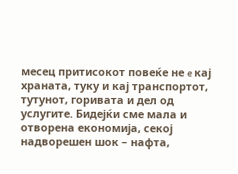месец притисокот повеќе не e кај храната, туку и кај транспортот, тутунот, горивата и дел од услугите. Бидејќи сме мала и отворена економија, секој надворешен шок – нафта,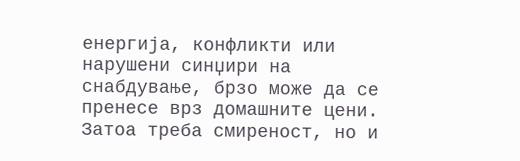енергија, конфликти или нарушени синџири на снабдување, брзо може да се пренесе врз домашните цени. Затоа треба смиреност, но и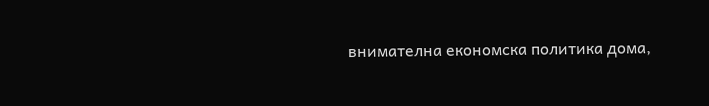внимателна економска политика дома,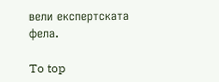вели експертската фела.

To top